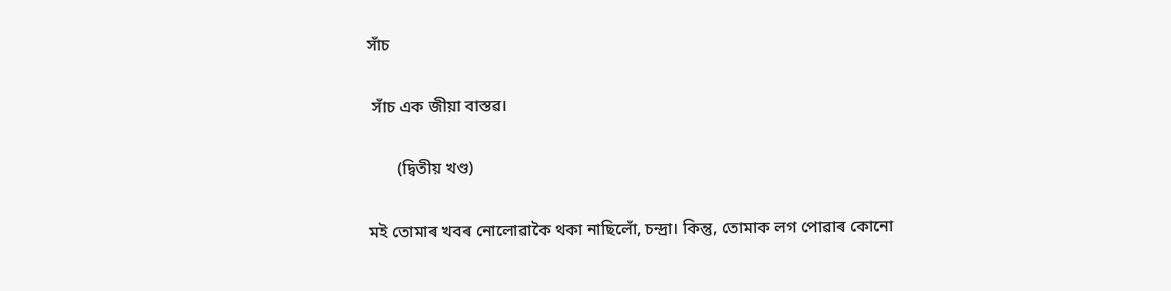সাঁচ

 সাঁচ এক জীয়া বাস্তৱ।

       (দ্বিতীয় খণ্ড)

মই তোমাৰ খবৰ নোলোৱাকৈ থকা নাছিলোঁ, চন্দ্ৰা। কিন্তু, তোমাক লগ পোৱাৰ কোনো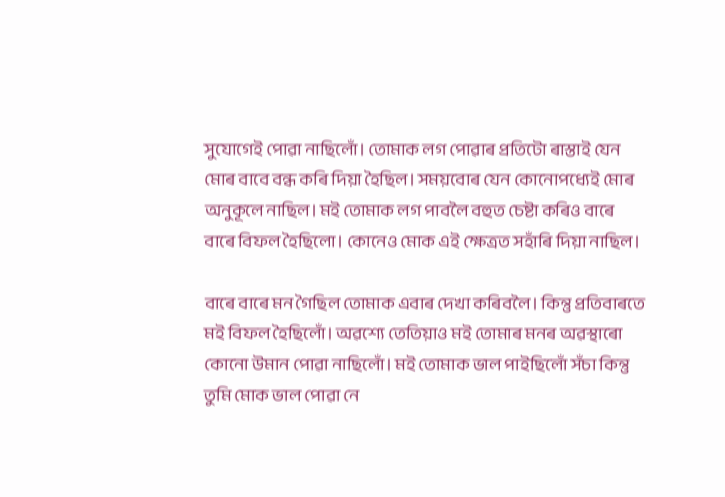সুযোগেই পোৱা নাছিলোঁ। তোমাক লগ পোৱাৰ প্ৰতিটো ৰাস্তাই যেন মোৰ বাবে বন্ধ কৰি দিয়া হৈছিল। স‌ময়বোৰ যেন কোনোপধ্যেই মোৰ অনুকূলে নাছিল। মই তোমাক লগ পাবলৈ বহুত চেষ্টা কৰিও বাৰে বাৰে বিফল হৈছিলো। কোনেও মোক এই ক্ষেত্ৰত সহাঁৰি দিয়া নাছিল।

বাৰে বাৰে মন গৈছিল তোমাক এবাৰ দেখা কৰিবলৈ। কিন্তু প্ৰতিবাৰতে মই বিফল হৈছিলোঁ। অৱশ্যে তেতিয়াও মই তোমাৰ মনৰ অৱস্থাৰো কোনো উমান পোৱা নাছিলোঁ। মই তোমাক ভাল পাইছিলোঁ সঁচা কিন্তু তুমি মোক ভাল পোৱা নে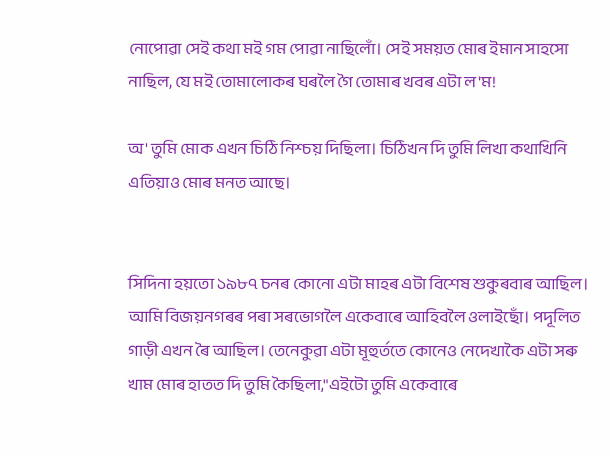নোপোৱা সেই কথা মই গম পোৱা নাছিলোঁ। সেই সময়ত মোৰ ইমান সাহসো নাছিল, যে মই তোমালোকৰ ঘৰলৈ গৈ তোমাৰ খবৰ এটা ল'ম!

অ' তুমি মোক এখন চিঠি নিশ্চয় দিছিলা। চিঠিখন দি তুমি লিখা কথাখিনি এতিয়াও মোৰ মনত আছে।


সিদিনা হয়তো ১৯৮৭ চনৰ কোনো এটা মাহৰ এটা বিশেষ শুকুৰবাৰ আছিল। আমি বিজয়নগৰৰ পৰা সৰভোগলৈ একেবাৰে আহিবলৈ ওলাইছোঁ। পদূলিত গাড়ী এখন ৰৈ আছিল। তেনেকুৱা এটা মূহুৰ্ততে কোনেও নেদেখাকৈ এটা সৰু খাম মোৰ হাতত দি তুমি কৈছিলা,"এইটো তুমি একেবাৰে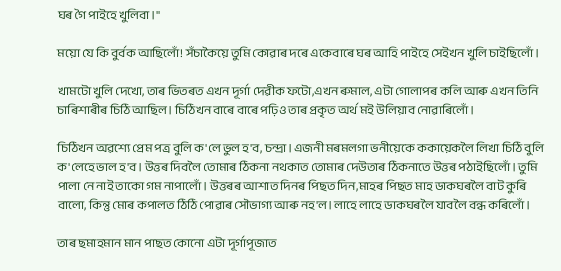ঘৰ গৈ পাইহে খুলিবা।"

ময়ো যে কি বুৰ্বক আছিলোঁ! সঁচাকৈয়ে তুমি কোৱাৰ দৰে একেবাৰে ঘৰ আহি পাইহে সেইখন খুলি চাইছিলোঁ।

খামটো খুলি দেখো, তাৰ ভিতৰত এখন দূৰ্গা দেৱীক ফটো,এখন ৰুমাল, এটা গোলাপৰ কলি আৰু এখন তিনি চাৰিশাৰীৰ চিঠি আছিল। চিঠিখন বাৰে বাৰে পঢ়িও তাৰ প্ৰকৃত অৰ্থ মই উলিয়াব নোৱাৰিলোঁ।

চিঠিখন অৱশ্যে প্ৰেম পত্ৰ বুলি ক'লে ভুল হ'ব, চন্দ্ৰা। এজনী মৰমলগা ভনীয়েকে ককায়েকলৈ লিখা চিঠি বুলি ক'লেহে ভাল হ'ব। উত্তৰ দিবলৈ তোমাৰ ঠিকনা নথকাত তোমাৰ দেউতাৰ ঠিকনাতে উত্তৰ পঠাইছিলোঁ। তুমি পালা নে নাই তাকো গম নাপালোঁ। উত্তৰৰ আশাত দিনৰ পিছত দিন,মাহৰ পিছত মাহ ডাকঘৰলৈ বাট কুৰি বালো, কিন্তু মোৰ কপালত ঠিঠি পোৱাৰ সৌভাগ্য আৰু নহ'ল। লাহে লাহে ডাকঘৰলৈ যাবলৈ বন্ধ কৰিলোঁ।

তাৰ ছমাহমান মান পাছত কোনো এটা দূৰ্গাপূজাত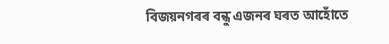বিজয়নগৰৰ বন্ধু এজনৰ ঘৰত আহোঁতে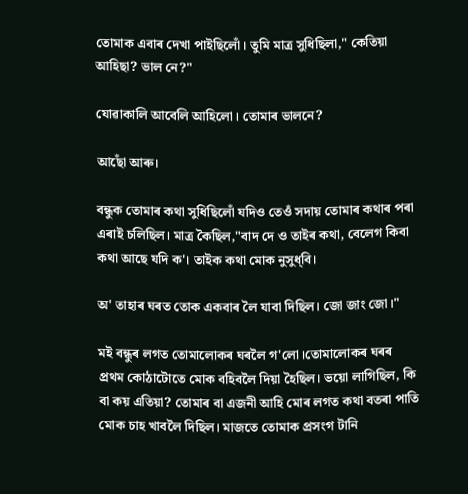তোমাক এবাৰ দেখা পাইছিলোঁ। তুমি মাত্ৰ সুধিছিলা," কেতিয়া আহিছা? ভাল নে?"

যোৱাকালি আবেলি আহিলো। তোমাৰ ভালনে?

আছোঁ আৰু।

বন্ধুক তোমাৰ কথা সুধিছিলোঁ যদিও তেওঁ সদায় তোমাৰ কথাৰ পৰা এৰাই চলিছিল। মাত্ৰ কৈছিল,"বাদ দে ও তাইৰ কথা, বেলেগ কিবা কথা আছে যদি ক'। তাইক কথা মোক নুসুধ্‌বি।

অ' তাহাৰ ঘৰত তোক একবাৰ লৈ যাবা দিছিল। জো জাং জো।"

মই বন্ধুৰ লগত তোমালোকৰ ঘৰলৈ গ'লো।তোমালোকৰ ঘৰৰ প্ৰথম কোঠাটোতে মোক বহিবলৈ দিয়া হৈছিল। ভয়ো লাগিছিল, কি বা কয় এতিয়া? তোমাৰ বা এজনী আহি মোৰ লগত কথা বতৰা পাতি মোক চাহ খাবলৈ দিছিল। মাজতে তোমাক প্ৰসংগ টানি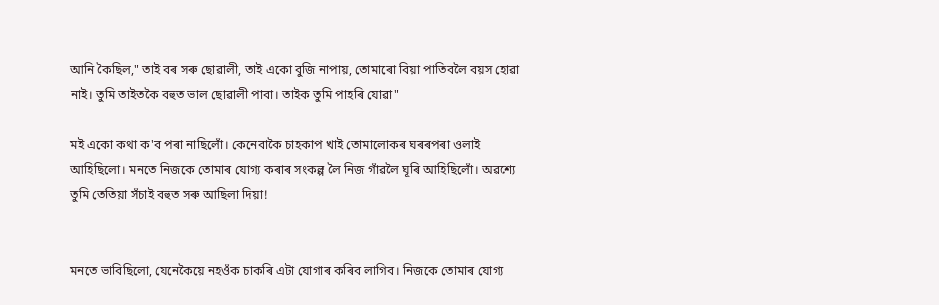আনি কৈছিল," তাই বৰ সৰু ছোৱালী, তাই একো বুজি নাপায়, তোমাৰো বিয়া পাতিবলৈ বয়স হোৱা নাই। তুমি তাইতকৈ বহুত ভাল ছোৱালী পাবা। তাইক তুমি পাহৰি যোৱা"

মই একো কথা ক'ব পৰা নাছিলোঁ। কেনেবাকৈ চাহকাপ খাই তোমালোকৰ ঘৰৰপৰা ওলাই আহিছিলো। মনতে নিজকে তোমাৰ যোগ্য কৰাৰ সংকল্প লৈ নিজ গাঁৱলৈ ঘূৰি আহিছিলোঁ। অৱশ্যে তুমি তেতিয়া সঁচাই বহুত সৰু আছিলা দিয়া!


মনতে ভাবিছিলো, যেনেকৈয়ে নহওঁক চাকৰি এটা যোগাৰ কৰিব লাগিব। নিজকে তোমাৰ যোগ্য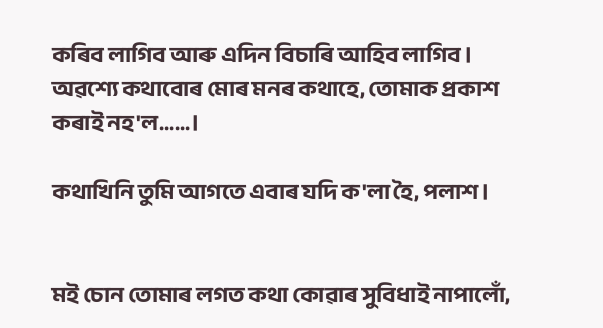কৰিব লাগিব আৰু এদিন বিচাৰি আহিব লাগিব। অৱশ্যে কথাবোৰ মোৰ মনৰ কথাহে, তোমাক প্ৰকাশ কৰাই নহ'ল......।

কথাখিনি তুমি আগতে এবাৰ যদি ক'লা হৈ, পলাশ।


মই চোন তোমাৰ লগত কথা কোৱাৰ সুবিধাই নাপালোঁ,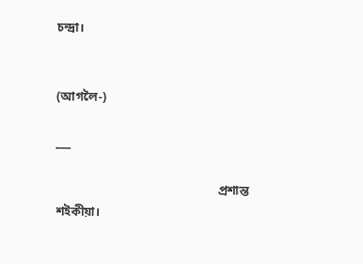চন্দ্ৰা।


(আগলৈ-)

___

                                                    প্ৰশান্ত শইকীয়া।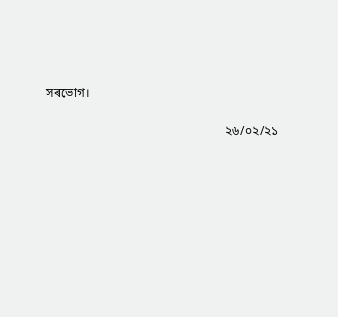সৰভোগ।

                                                         ২৬/০২/২১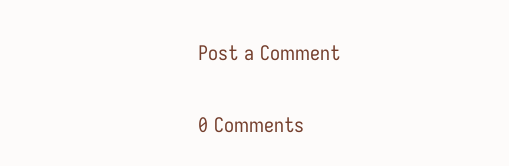Post a Comment

0 Comments